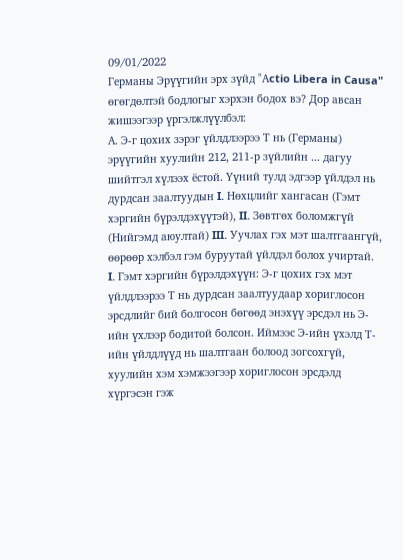09/01/2022
Германы Эрүүгийн эрх зүйд "Аctio Libera in Causa" өгөгдөлтэй бодлогыг хэрхэн бодох вэ? Дор авсан жишээгээр үргэлжлүүлбэл:
А. Э-г цохих зэрэг үйлдлээрээ Т нь (Германы) эрүүгийн хуулийн 212, 211-р зүйлийн ... дагуу шийтгэл хүлээх ёстой. Үүний тулд эдгээр үйлдэл нь дурдсан заалтуудын I. Нөхцлийг хангасан (Гэмт хэргийн бүрэлдэхүүтэй), II. Зөвтгөх боломжгүй (Нийгэмд аюултай) III. Уучлах гэх мэт шалтгаангүй, өөрөөр хэлбэл гэм буруутай үйлдэл болох учиртай.
I. Гэмт хэргийн бүрэлдэхүүн: Э-г цохих гэх мэт үйлдлээрээ Т нь дурдсан заалтуудаар хориглосон эрсдлийг бий болгосон бөгөөд энэхүү эрсдэл нь Э-ийн үхлээр бодитой болсон. Иймээс Э-ийн үхэлд Т-ийн үйлдлүүд нь шалтгаан болоод зогсохгүй, хуулийн хэм хэмжээгээр хориглосон эрсдэлд хүргэсэн гэж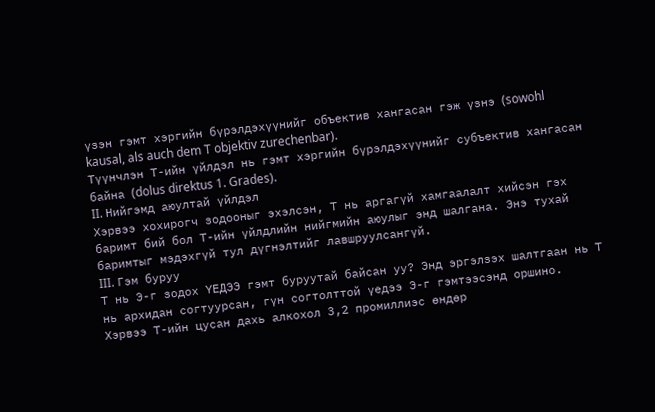үзэн гэмт хэргийн бүрэлдэхүүнийг объектив хангасан гэж үзнэ (sowohl kausal, als auch dem T objektiv zurechenbar).
Түүнчлэн Т-ийн үйлдэл нь гэмт хэргийн бүрэлдэхүүнийг субъектив хангасан байна (dolus direktus 1. Grades).
II. Нийгэмд аюултай үйлдэл
Хэрвээ хохирогч зодооныг эхэлсэн, Т нь аргагүй хамгаалалт хийсэн гэх баримт бий бол Т-ийн үйлдлийн нийгмийн аюулыг энд шалгана. Энэ тухай баримтыг мэдэхгүй тул дүгнэлтийг лавшруулсангүй.
III. Гэм буруу
Т нь Э-г зодох ҮЕДЭЭ гэмт буруутай байсан уу? Энд эргэлзэх шалтгаан нь Т нь архидан согтуурсан, гүн согтолттой үедээ Э-г гэмтээсэнд оршино. Хэрвээ Т-ийн цусан дахь алкохол 3,2 промиллиэс өндөр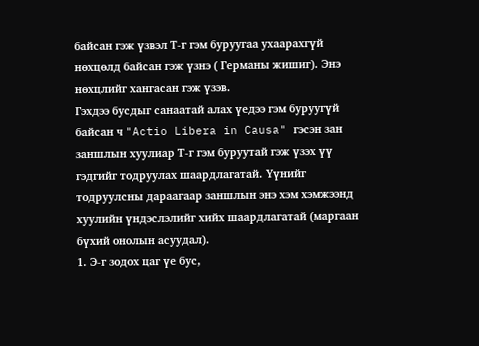байсан гэж үзвэл Т-г гэм буруугаа ухаарахгүй нөхцөлд байсан гэж үзнэ ( Германы жишиг). Энэ нөхцлийг хангасан гэж үзэв.
Гэхдээ бусдыг санаатай алах үедээ гэм буруугүй байсан ч "Actio Libera in Causa" гэсэн зан заншлын хуулиар Т-г гэм буруутай гэж үзэх үү гэдгийг тодруулах шаардлагатай. Үүнийг тодруулсны дараагаар заншлын энэ хэм хэмжээнд хуулийн үндэслэлийг хийх шаардлагатай (маргаан бүхий онолын асуудал).
1. Э-г зодох цаг үе бус,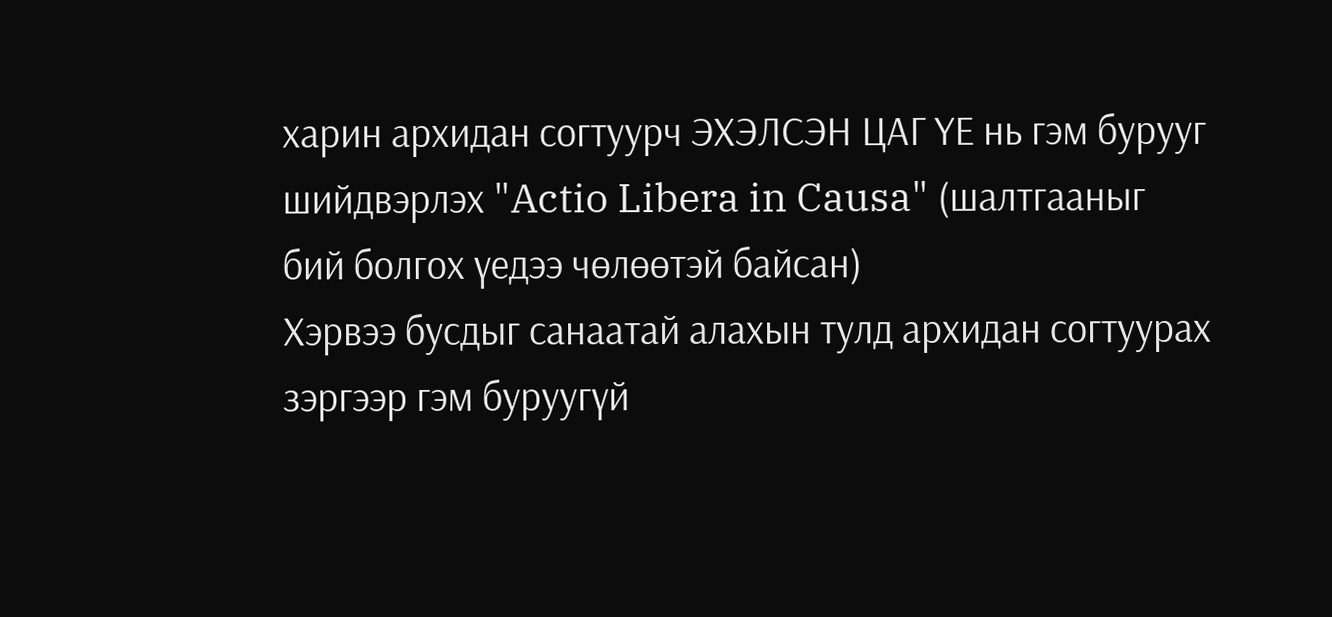харин архидан согтуурч ЭХЭЛСЭН ЦАГ ҮЕ нь гэм бурууг шийдвэрлэх "Actio Libera in Causa" (шалтгааныг бий болгох үедээ чөлөөтэй байсан)
Хэрвээ бусдыг санаатай алахын тулд архидан согтуурах зэргээр гэм буруугүй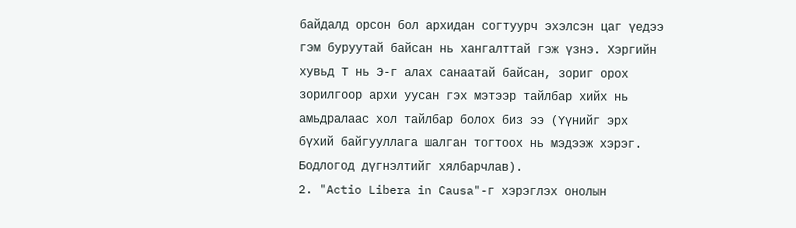байдалд орсон бол архидан согтуурч эхэлсэн цаг үедээ гэм буруутай байсан нь хангалттай гэж үзнэ. Хэргийн хувьд Т нь Э-г алах санаатай байсан, зориг орох зорилгоор архи уусан гэх мэтээр тайлбар хийх нь амьдралаас хол тайлбар болох биз ээ (Үүнийг эрх бүхий байгууллага шалган тогтоох нь мэдээж хэрэг. Бодлогод дүгнэлтийг хялбарчлав).
2. "Actio Libera in Causa"-г хэрэглэх онолын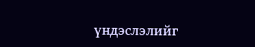үндэслэлийг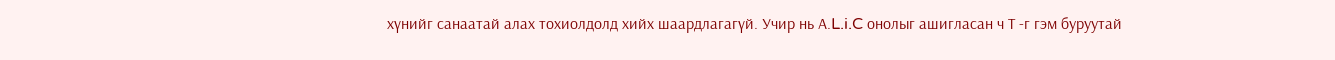хүнийг санаатай алах тохиолдолд хийх шаардлагагүй. Учир нь А.L.i.C онолыг ашигласан ч Т -г гэм буруутай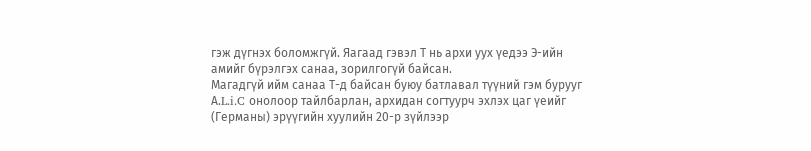гэж дүгнэх боломжгүй. Яагаад гэвэл Т нь архи уух үедээ Э-ийн амийг бүрэлгэх санаа, зорилгогүй байсан.
Магадгүй ийм санаа Т-д байсан буюу батлавал түүний гэм бурууг А.L.i.C онолоор тайлбарлан, архидан согтуурч эхлэх цаг үеийг (Германы) эрүүгийн хуулийн 20-р зүйлээр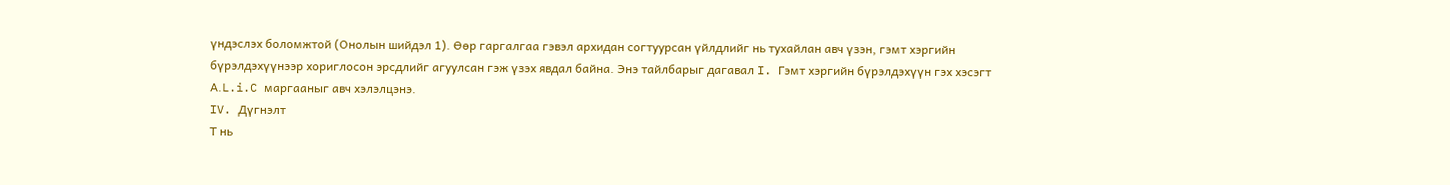үндэслэх боломжтой (Онолын шийдэл 1). Өөр гаргалгаа гэвэл архидан согтуурсан үйлдлийг нь тухайлан авч үзэн, гэмт хэргийн бүрэлдэхүүнээр хориглосон эрсдлийг агуулсан гэж үзэх явдал байна. Энэ тайлбарыг дагавал I. Гэмт хэргийн бүрэлдэхүүн гэх хэсэгт А.L.i.C маргааныг авч хэлэлцэнэ.
IV. Дүгнэлт
Т нь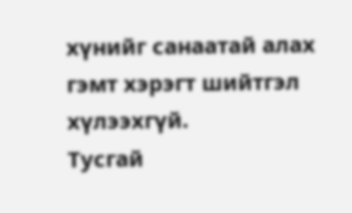хүнийг санаатай алах гэмт хэрэгт шийтгэл хүлээхгүй.
Тусгай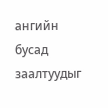ангийн бусад заалтуудыг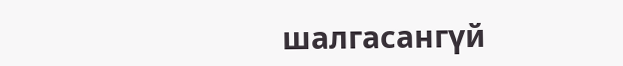шалгасангүй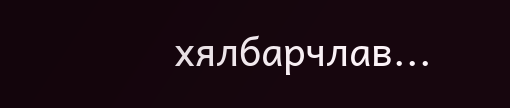хялбарчлав...